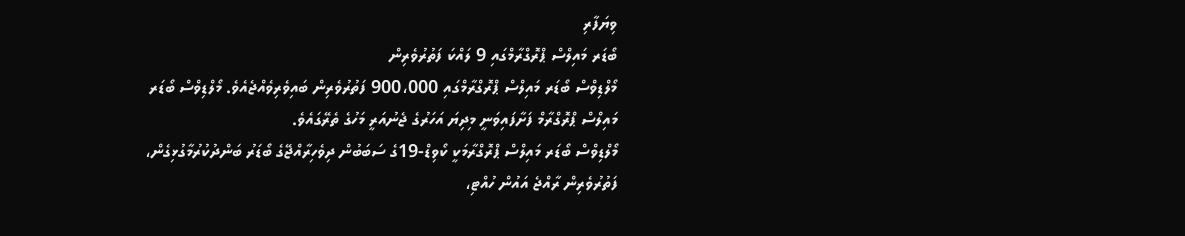ވިޔަފާރި
ބޯޑަރ މައިލްސް ޕްރޮގްރާމްގައި 9 ލައްކަ ފަތުރުވެރިން
މޯލްޑިވްސް ބޯޑަރ މައިލްސް ޕްރޮގްރާމްގައި 900،000 ފަތުރުވެރިން ބައިވެރިވެއްޖެއެވެ. މޯލްޑިވްސް ބޯޑަރ މައިލްސް ޕްރޮގްރާމް ފަށާފައިވަނީ މިދިޔަ އަހަރުގެ ޖެނުއަރީ މަހުގެ ތެރޭގައެވެ.
މޯލްޑިވްސް ބޯޑަރ މައިލްސް ޕްރޮގްރާމަކީ ކޯވިޑް-19ގެ ސަބަބުން ދިވެހިރާއްޖޭގެ ބޯޑަރު ބަންދުކުރުމާގުޅިގެން، ފަތުރުވެރިން ރާއްޖެ އައުން ހުއްޓި،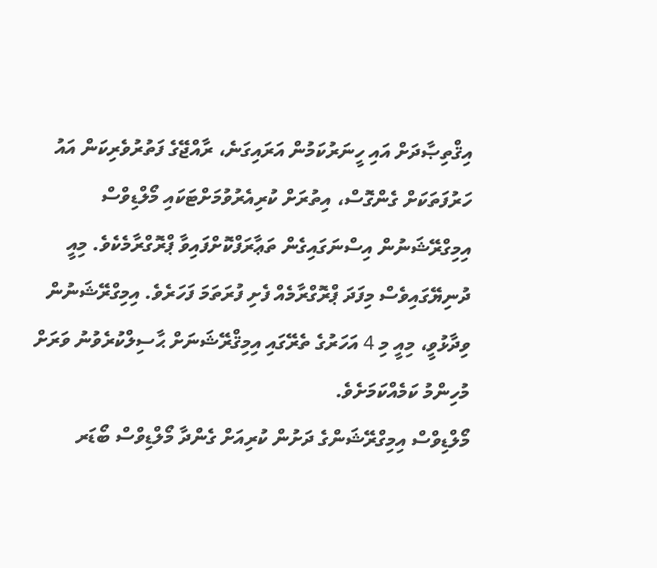އިޤްތިޞާދަށް އައި ހީނަރުކަމުން އަރައިގަނެ، ރާއްޖޭގެ ފަތުރުވެރިކަން އައު ހަރުފަތަކަށް ގެންގޮސް، އިތުރަށް ކުރިއެރުވުމަށްޓަކައި މޯލްޑިވްސް އިމިގްރޭޝަނުން އިސްނަގައިގެން ތަޢާރަފްކޮށްފައިވާ ޕްރޮގްރާމެކެވެ. މިއީ ދުނިޔޭގައިވެސް މިފަދަ ޕްރޮގްރާމެއް ފެށި ފުރަތަމަ ފަހަރެވެ. އިމިގްރޭޝަނުން ވިދާޅުވީ، މިއީ މި 4 އަހަރުގެ ތެރޭގައި އިމިޤްރޭޝަނަށް ޙާސިލްކުރެވުނު ވަރަށް މުހިންމު ކަމެއްކަމަށެވެ.
މޯލްޑިވްސް އިމިގްރޭޝަންގެ ދަށުން ކުރިއަށް ގެންދާ މޯލްޑިވްސް ބޯޑަރ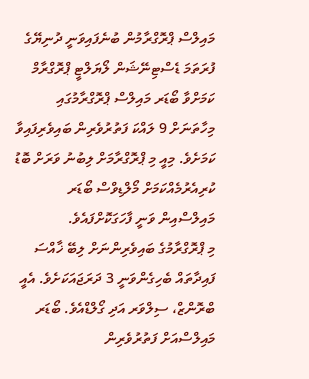މައިލްސް ޕްރޮގްރާމުން ބުނެފައިވަނީ ދުނިޔޭގެ ފުރަތަމަ ޑެސްޓިނޭޝަން ލޯޔަލްޓީ ޕްރޮގްރާމް ކަމަށްވާ ބޯޑަރ މައިލްސް ޕްރޮގްރާމުގައި މިހާތަނަށް 9 ލައްކަ ފަތުރުވެރިން ބައިވެރިފައިވާ ކަމަށެވެ. މިއީ މި ޕްރޮގްރާމަށް ލިބުނު ވަރަށް ބޮޑު ކުރިއެރުމެއްކަމަށް މޯލްޑިވްސް ބޯޑަރ މައިލްސްއިން ވަނީ ފާހަގަކޮށްފައެވެ.
މި ޕްރޮގްރާމުގެ ބައިވެރިންނަށް ލިބޭ ޚާއްސަ ފައިދާތައް ބެހިގެންވަނީ 3 ދަރަޖައަކަށެވެ. އެއީ ބްރޮންޒް، ސިލްވަރ އަދި ގޯލްޑްއެވެ. ބޯޑަރ މައިލްސްއަށް ފަތުރުވެރިން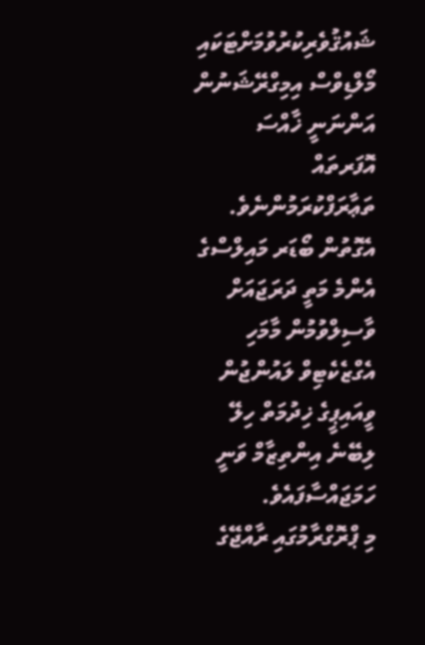ޝައުޤުވެރިކުރުވުމަށްޓަކައި މޯލްޑިވްސް އިމިގްރޭޝަނުން އަންނަނީ ޚާއްސަ އޮފަރތައް ތަޢާރަފްކުރަމުންނެވެ. އެގޮތުން ބޯޑަރ މައިލްސްގެ އެންމެ މަތީ ދަރަޖައަށް ވާސިލްވުމުން މާމަހި އެގްޒެކެޓިވް ލައުންޖުން ވީއައިޕީގެ ޚިދުމަތް ހިލޭ ލިބޭނެ އިންތިޒާމް ވަނީ ހަމަޖައްސާފައެވެ.
މި ޕްރޮގްރާމުގައި ރާއްޖޭގެ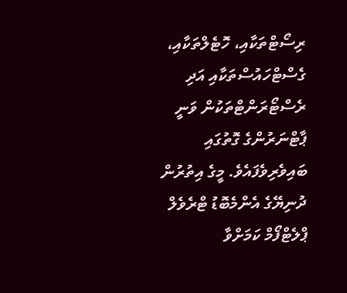ރިސޯޓްތަކާއި، ހޮޓެލްތަކާއި، ގެސްޓްހައުސްތަކާއި އަދި ރެސްޓޯރަންޓްތަކުން ވަނީ ޕާޓްނަރުންގެ ގޮތުގައި ބައިވެރިވެފައެވެ. މީގެ އިތުރުން ދުނިޔޭގެ އެންމެބޮޑު ޓްރެވެލް ޕްލެޓްފޯމް ކަމަށްވާ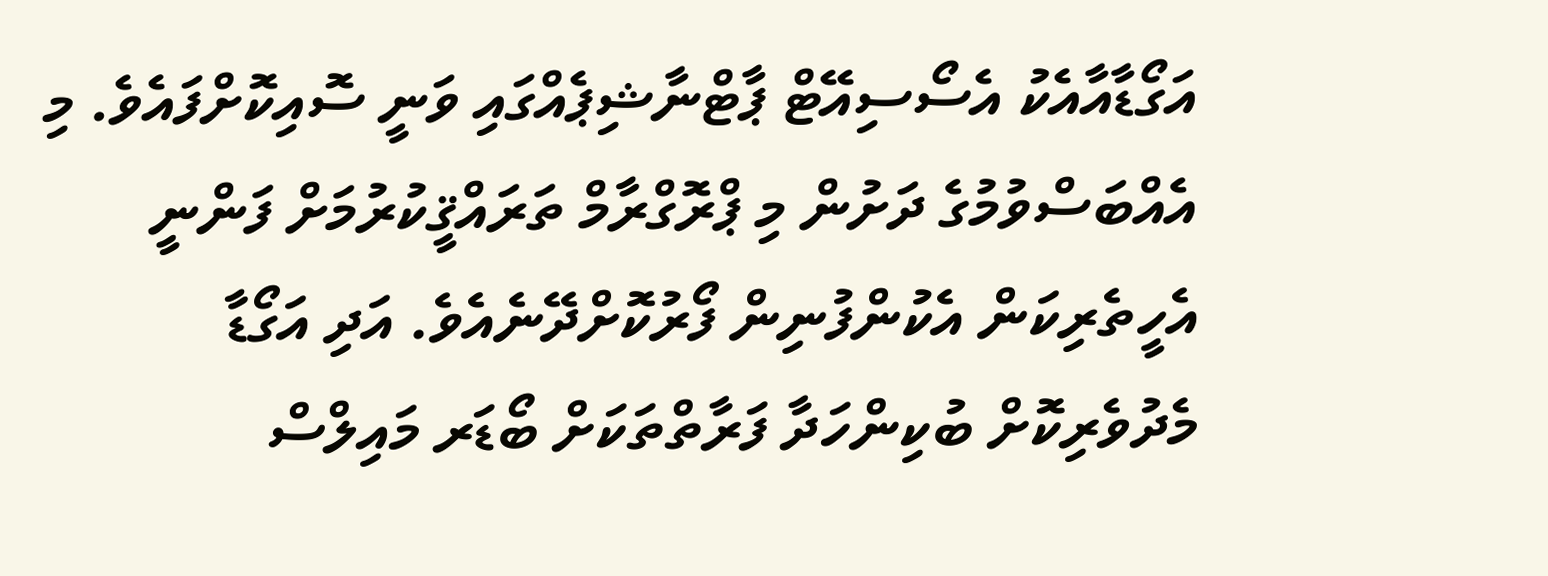އަގޯޑާއާއެކު އެސޯސިއޭޓް ޕާޓްނާޝިޕެއްގައި ވަނީ ސޮއިކޮށްފައެވެ. މި އެއްބަސްވުމުގެ ދަށުން މި ޕްރޮގްރާމް ތަރައްޤީކުރުމަށް ފަންނީ އެހީތެރިކަން އެކުންފުނިން ފޯރުކޮށްދޭނެއެވެ. އަދި އަގޯޑާ މެދުވެރިކޮށް ބުކިންހަދާ ފަރާތްތަކަށް ބޯޑަރ މައިލްސް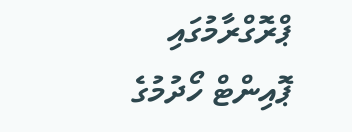ޕްރޮގްރާމުގައި ޕޮއިންޓް ހޯދުމުގެ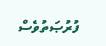ފުރުޞަތުވެސް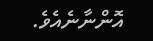އޮންނާނެއެވެ.